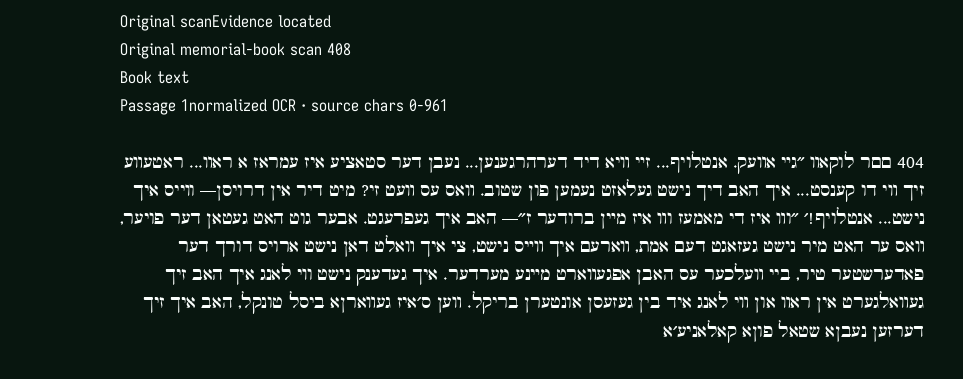Original scanEvidence located
Original memorial-book scan 408
Book text
Passage 1normalized OCR · source chars 0-961

404 םםר לוקאװ ״גײ אװעק. אנטלויף... זײ װיא דיד דערהרגענען... נעבן דער סטאציע איז עמראז א ראװ... ראטעװע זיך װי דו קענסט... איך האב דיך נישט געלאזט נעמען פון שטוב. װאס עס װעט זי? מיט דיר אין דרויסן— וױיס איך נישט... אנטלויף!׳ ״וװ איז די מאמעז וװ איז מײן ברודער ז״— האב איך געפרעגט. אבער גוט האט געטאן דער פויער, װאס ער האט מיר נישט געזאגט דעם אמת, װארעם איך װײס נישט, צי איך װאלט דאן נישט ארויס דורך דער פאדערשטער טיר, ביי װעלכער עס האבן אפגעװארט מײנע מערדער. איך געדענק נישט וױ לאנג איך האב זיך געװאלגערט אין ראװ און װי לאנג איד בין געזעסן אונטערן בריקל. װען ס׳איז געװארןא ביסל טונקל, האב איך זיך דערזען נעבןא שטאל פוןא קאלאניע׳א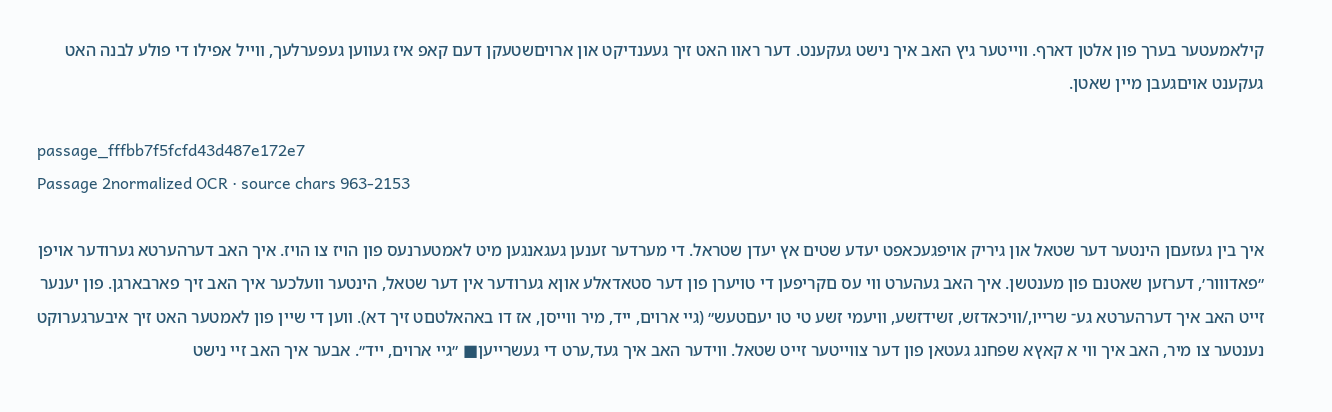קילאמעטער בערך פון אלטן דארף. װײטער גיץ האב איך נישט געקענט. דער ראװ האט זיך געענדיקט און ארויםשטעקן דעם קאפ איז געװען געפערלעך, װײל אפילו די פולע לבנה האט געקענט אויםגעבן מײן שאטן.

passage_fffbb7f5fcfd43d487e172e7
Passage 2normalized OCR · source chars 963-2153

איך בין געזעםן הינטער דער שטאל און גיריק אויפגעכאפט יעדע שטים אץ יעדן שטראל. די מערדער זענען געגאנגען מיט לאמטערנעס פון הויז צו הויז. איך האב דערהערטא גערודער אויפן ״פאדוװר׳, דערזען שאטנם פון מענטשן. איך האב געהערט װי עס םקריפען די טויערן פון דער סטאדאלע אוןא גערודער אין דער שטאל, הינטער װעלכער איך האב זיך פארבארגן. פון יענער זײט האב איך דערהערטא גע־ שרייו,/װיכאדזש, זשידזשע, װיעמי זשע טי טו יעםטעש״ (גיי ארוים, ייד, מיר ווײסן, אז דו באהאלטםט זיך דא). װען די שײן פון לאמטער האט זיך איבערגערוקט נענטער צו מיר, האב איך װי א קאץא שפחנג געטאן פון דער צװײטער זײט שטאל. װידער האב איך געד,ערט די געשרײען■ ״גײ ארוים, ײד״. אבער איך האב זײ נישט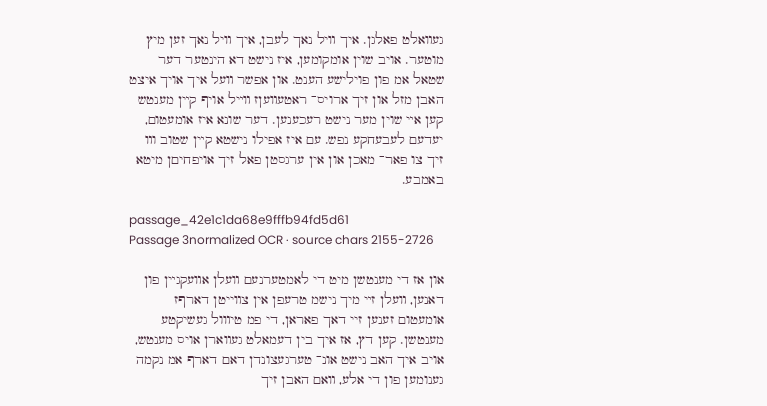געװאלט פאלגן. איך װיל נאך לעבן, איך װיל נאך זען מיץ מוטער. אויב שוין אומקומען, איז נישט דא הינטער דער שטאל אמ פון פוילישע הענט. און אפשר װעל איך אויך איצט האבן מזל און זיך ארויס־ ראטעװעןז װײל אויף קײן מענטש קען אײ שוין מער נישט רעכענען. דער שונא איז אומעטום, יעדעם לעבעחקע נפש. עם איז אפילו נישטא קײן שטוב וװ זיך צו פאר־ מאכן און אין ערגסטן פאל זיך אויפחיםן מיטא באמבע.

passage_42e1c1da68e9fffb94fd5d61
Passage 3normalized OCR · source chars 2155-2726

און אז די מענטשן מיט די לאמטערנעם װעלן אװעקגײן פון דאנען, װעלן זײ מיך נישמ טרעפן אין צװייטן דארףז אומעטום זענען זיי דאך פאראן, די פמ טיװול געשיקטע מענטשן. קען דץ, אז איך בין דעמאלט געװארן אויס מענטש, אויב איך האב נישט אונ־ טערגעצונדן דאם דארף אמ נקמה גענומען פון די אלע, װאם האבן זיך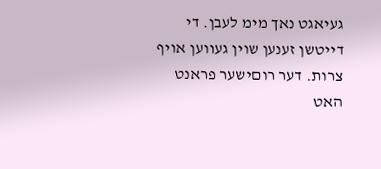געיאגט נאך מימ לעבן. די דײטשן זענען שוין געװען אויף צרות. דער רוםישער פראנט האט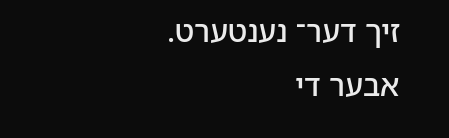זיך דער־ נענטערט. אבער די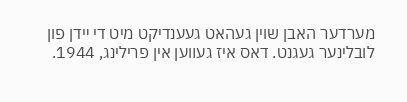מערדער האבן שוין געהאט געענדיקט מיט די ײדן פון לובלינער געגנט. דאס איז געװען אין פרילינג, 1944.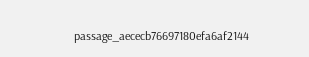passage_aececb76697180efa6af2144